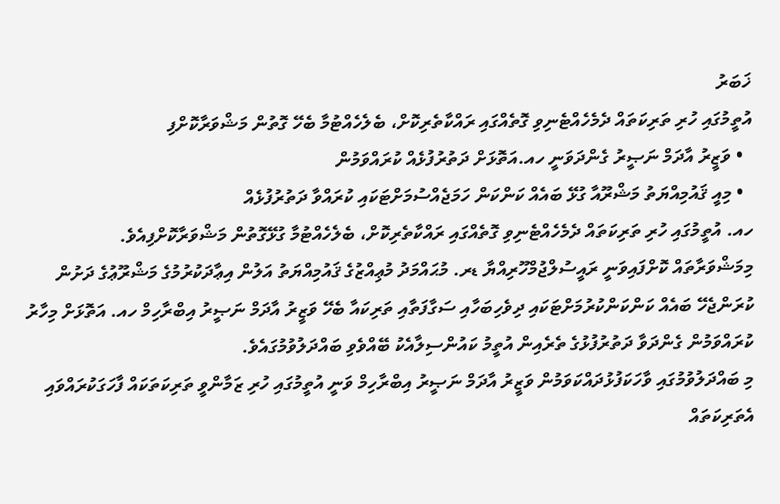ޚަބަރު
އުތީމުގައި ހުރި ތަރިކަތައް ދެމެހެއްޓެނިވި ގޮތެއްގައި ރައްކާތެރިކޮށް، ބެލެހެއްޓުމާ ބެހޭ ގޮތުން މަޝްވަރާކޮށްފި
  • ވަޒީރު އާދަމް ނަޞީރު ގެންދަވަނީ ހއ.އަތޮޅަށް ދަތުރުފުޅެއް ކުރައްވަމުން
  • މިއީ ޤައުމިއްޔަތު މަޝްރޫއާ ގުޅޭ ބައެއް ކަންކަން ހަމަޖެއްސުމަށްޓަކައި ކުރައްވާ ދަތުރުފުޅެއް
ހއ. އުތީމުގައި ހުރި ތަރިކަތައް ދެމެހެއްޓެނިވި ގޮތެއްގައި ރައްކާތެރިކޮށް، ބެލެހެއްޓުމާ ގުޅޭގޮތުން މަޝްވަރާކޮށްފިއެވެ.
މިމަޝްވަރާތައް ކޮށްފައިވަނީ ރައީސުލްޖުމްހޫރިއްޔާ ޑރ. މުޙައްމަދު މުޢިއްޒުގެ ޤައުމިއްޔަތު އަލުން އިޢާދަކުރުމުގެ މަޝްރޫޢުގެ ދަށުން ކުރަންޖެހޭ ބައެއް ކަންކަންކުރުމަށްޓަކައި ދިވެހިބަހާއި ސަގާފަތާއި ތަރިކައާ ބެހޭ ވަޒީރު އާދަމް ނަޞީރު އިބްރާހިމް ހއ. އަތޮޅަށް މިހާރު ކުރައްވަމުން ގެންދަވާ ދަތުރުފުޅުގެ ތެރެއިން އުތީމު ކައުންސިލާއެކު ބޭއްވެވި ބައްދަލުވުމުގައެވެ.
މި ބައްދަލުވުމުގައި ވާހަކަފުޅުދައްކަވަމުން ވަޒީރު އާދަމް ނަޞީރު އިބްރާހިމް ވަނީ އުތީމުގައި ހުރި ޒަމާންވީ ތަރިކަތަކައް ފާހަގަކުރައްވައި އެތަރިކަތައް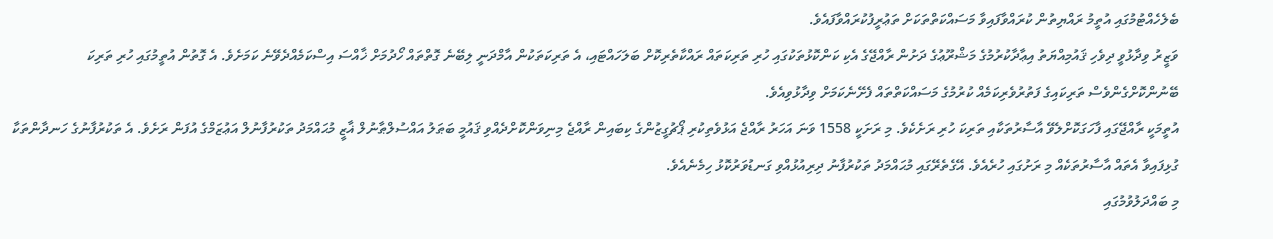ބެލެހެއްޓުމުގައި އުތީމު ރައްޔިތުން ކުރައްވާފައިވާ މަސައްކަތްތަކަށް ތަޢުރީފުކުރައްވާފައެވެ.
ވަޒީރު ވިދާޅުވީ ދިވެހި ޤައުމިއްޔަތު އިޢާދާކުރުމުގެ މަޝްރޫޢުގެ ދަށުން ރާއްޖޭގެ އެކި ކަންކޮޅުތަކުގައި ހުރި ތަރިކަތައް ރައްކާތެރިކޮށް ބަލަހައްޓައި، އެ ތަރިކަތަކުން އާމްދަނީ ލިބޭނެ ގޮތްތައް ހޯދުމަށް ޚާއްސަ އިސްކަމެއްދެވޭނެ ކަމަށެވެ. އެ ގޮތުން އުތީމުގައި ހުރި ތަރިކަ ބޭނުންކޮށްގެންވެސް ތަރިކައިގެ ފަތުރުވެރިކަމެއް ކުރުމުގެ މަސައްކަތްތައް ފެށޭނެކަމަށް ވިދާޅުވިއެވެ.
އުތީމަކީ ރާއްޖޭގައި ފާހަގަކޮށްލެވޭ އާސާރުތަކާއި ތަރިކަ ހުރި ރަށެކެވެ. މި ރަށަކީ 1558 ވަނަ އަހަރު ރާއްޖެ އަޅުވެތިކުރި ޕޯޗުގީޒުންގެ ކިބައިން ރާއްޖެ މިނިވަންކޮށްދެއްވި ޤައުމީ ބަޠަލު އައްސުލްޠާނުލް ޣާޒީ މުޙައްމަދު ތަކުރުފާނުލް އަޢުޒަމްގެ އުފަން ރަށެވެ. އެ ތަކުރުފާނުގެ ހަނދާންތަކާ ގުޅިފައިވާ އެތައް އާސާރުތަކެއް މި ރަށުގައި ހުރެއެވެ. އޭގެތެރޭގައި މުޙައްމަދު ތަކުރުފާނު ދިރިއުޅުއްވި ގަނޑުވަރުކޮޅު ހިމެނެއެވެ.
މި ބައްދަލުވުމުގައި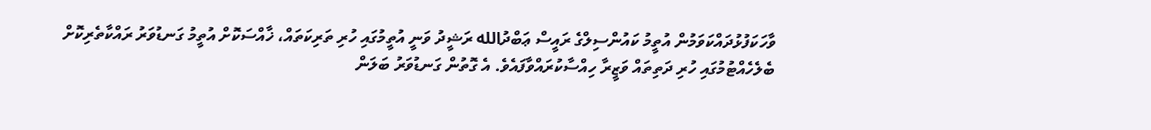ވާހަކަފުޅުދައްކަވަމުން އުތީމު ކައުންސިލްގެ ރައީސް ޢަބްދުالله ރަޝީދު ވަނީ އުތީމުގައި ހުރި ތަރިކަތައް، ޚާއްސަކޮށް އުތީމު ގަނޑުވަރު ރައްކާތެރިކޮށް ބެލެހެއްޓުމުގައި ހުރި ދަތިތައް ވަޒީރާ ހިއްސާކުރައްވާފައެވެ. އެ ގޮތުން ގަނޑުވަރު ބަލަން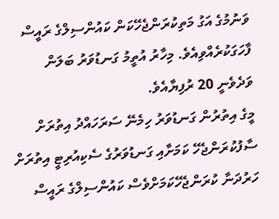ވަނުމުގެ އަގު މަތިކުރަންޖެހޭކަން ކައުންސިލްގެ ރައީސް ފާހަގަކުރެއްވިއެވެ. މިހާރު އުތީމު ގަނޑުވަރު ބަލަން ވަދެވެނީ 20 ރުފިޔާއެވެ.
މީގެ އިތުރުން ގަނޑުވަރު ހިމެނޭ ސަރަހައްދު އިތުރަށް ސާފުކުރަންޖެހޭ ކަމަށާއި ގަނޑުވަރުގެ ސެކިއުރިޓީ އިތުރަށް ހަރުދަނާ ކުރަންޖެހޭކަމަށްވެސް ކައުންސިލްގެ ރައީސް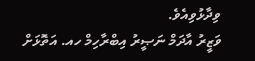ވިދާޅުވިއެވެ.
ވަޒީރު އާދަމް ނަޞީރު އިބްރާހިމް ހއ. އަތޮޅަށް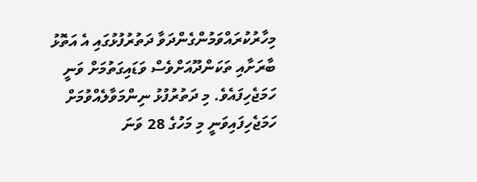މިހާރުކުރައްވަމުންގެންދަވާ ދަތުރުފުޅުގައި އެ އަތޮޅު ބާރަށާއި ތަކަންދޫއަށްވެސް ވަޑައިގަތުމަށް ވަނީ ހަމަޖެހިފައެވެ. މި ދަތުރުފުޅު ނިންމަވާލެއްވުމަށް ހަމަޖެހިފައިވަނީ މި މަހުގެ 28 ވަނަ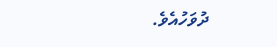ދުވަހުއެވެ.